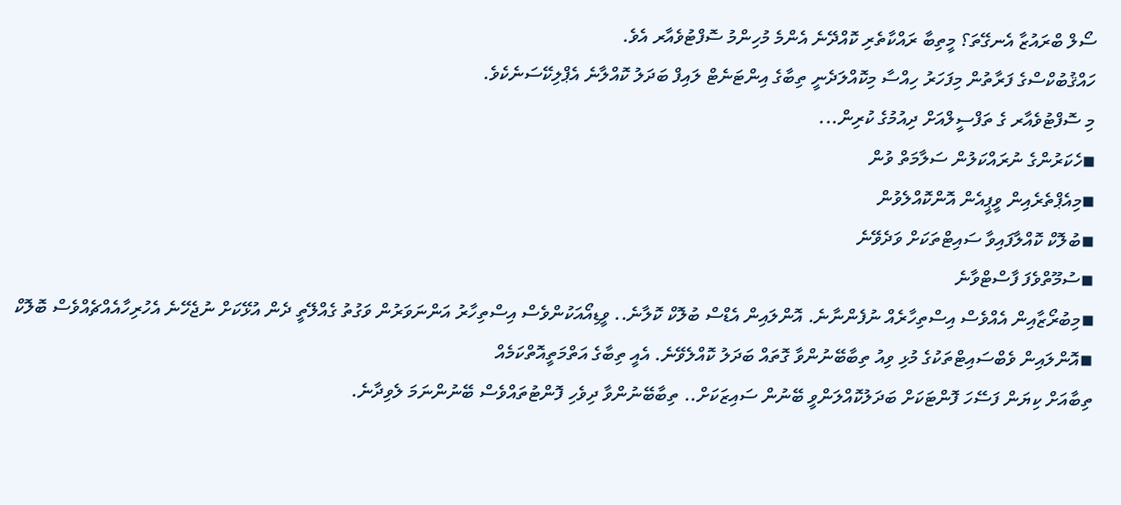ސޯލް ބްރައުޒާ އެނގޭތަ؟ މީތިބާ ރައްކާތެރި ކޮއްދޭނެ އެންމެ މުހިންމު ސޮފްޓުވެއާރ އެވެ.
ހައްޤުބުކްސްގެ ފަރާތުން މިފަހަރު ހިއްސާ މިކޮއްލަދެނީ ތިބާގެ އިންޓަނެޓް ލައިފް ބަދަލު ކޮއްލާނެ އެޕްލިކޭސަނެކެވެ.
މި ސޮފްޓުވެއާރ ގެ ތަފްސީލްއަށް ދިއުމުގެ ކުރިން...
◾ހެކަރުންގެ ނުރައްކަލުން ސަލާމަތް ވުން
◾މިއެޕްތެރެއިން ވީޕީއެން އޮންކޮއްލެވުން
◾ބުލޮކް ކޮއްލާފައިވާ ސައިޓްތަކަށް ވަދެވޭނެ
◾ސުމޫތްވެފަ ފާސްޓްވާނެ
◾މިބުރޯޒާއިން އެއްވެސް އިސްތިހާރެއް ނުފެންނާނެ. އޮންލައިން އެޑްސް ބުލޮކް ކޮލާނެ.. ވީޑިއޯއަކުންވެސް އިސްތިހާރު އަންނަވަރުން ވަގުތު ގެއްލޭތީ ދެން އުޅޭކަށް ނުޖެހޭނެ އެހުރިހާއެއްޗެއްވެސް ބޮލޮކް
◾އޮންލައިން ވެބްސައިޓްތަކުގެ މުޅި ވިއު ތިބާބޭނުންވާ ގޮތައް ބަދަލު ކޮއްލެވޭނެ. އެއީ ތިބާގެ އަތްމަތީއޮތްކަމެއް
ތިބާއަށް ކިޔަން ފަސޭހަ ފޮންޓަކަށް ބަދަލުކޮއްލަންވީ ބޭނުން ސައިޒަކަށް.. ތިބާބޭނުންވާ ދިވެހި ފޮންޓުތައްވެސް ބޭނުންނަމަ ލެވިދާނެ.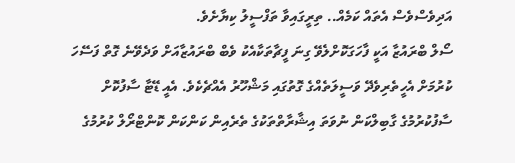އަދިވެސްވެސް އެތައް ކަމެއް.. ތިރީގައިވާ ތަފްސީލު ކިޔާށެވެ.
ސޯލް ބްރައުޒާ އަކީ ފާހަގަކޮށްލެވޭ ގިނަ ފީޗާތަކާއެކު ވެބް ބްރައުޒާއަށް ވަދެވޭނެ ގޮތް ފަސޭހަ ކުރުމަށް އެހީތެރިވެދޭ ވަސީލަތެއްގެ ގޮތުގައި މަޝްހޫރު އެއްޗެކެވެ. އެއީ ޑޭޓާ ސާފުކޮށް ސާފުކުރުމުގެ ގާބިލްކަން ނުވަތަ އިޝާރާތްތަކުގެ ތެރެއިން ކަންކަން ކޮންޓްރޯލް ކުރުމުގެ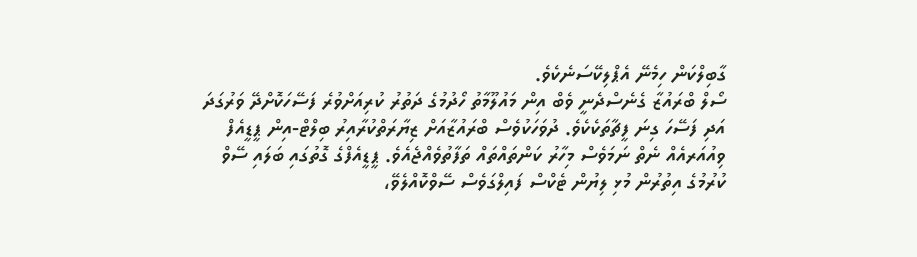ގާބިލްކަން ހިމެނޭ އެޕްލިކޭސަނެކެވެ.
ސޯލް ބްރައުޒާ ގެނެސްދެނީ ވެބް އިން މައުލޫމާތު ހޯދުމުގެ ދަތުރު ކުރިއަށްވުރެ ފަސޭހަކޮށްދޭ ވަރުގަދަ އަދި ފަސޭހަ ގިނަ ފީޗާތަކެކެވެ. ދުވަހަކުވެސް ބްރައުޒާއަށް ޒިޔާރަތްކުރާއިރު ބިލްޓް-އިން ޕީޑީއެފް ވިއުއަރއެއް ނެތް ނަމަވެސް މިހާރު ކަންތައްތައް ތަފާތުވެއްޖެއެވެ. ޕީޑީއެފްގެ ގޮތުގައި ބަލައި ސޭވް ކުރުމުގެ އިތުރުން މުޅި ލިޔުން ޓެކްސް ފައިލްގަވެސް ސޭވްކޮއްލެވޭ،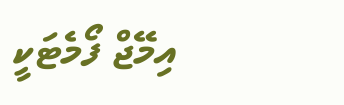އިމޭޖް ފޯމެޓަކީ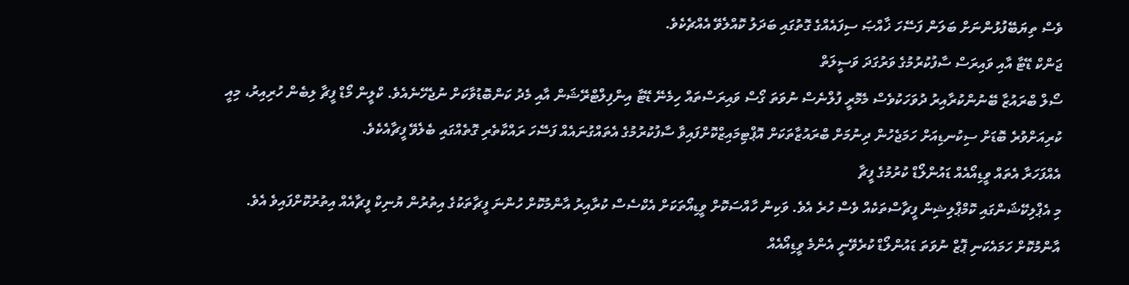ވެސް ތިޔަބޭފުޅުންނަށް ބަލަން ފަސޭހަ ޚާއްޞަ ސިފައެއްގެ ގޮތުގައި ބަދަލު ކޮއްލެވޭ އެއްޗެކެވެ.
ޖަންކް ޑޭޓާ އާއި ވައިރަސް ސާފުކުރުމުގެ ވަރުގަދަ ވަސީލަތް
ސޯލް ބްރައުޒާ ބޭނުންކުރާއިރު ދުވަހަކުވެސް މެމޮރީ ފުލްނެސް ނުވަތަ ގޯސް ވައިރަސްތައް ހިމެނޭ ޑޭޓާ އިންފިލްޓްރޭޝަން އާއި މެދު ކަންބޮޑުވާކަށް ނުޖެހޭނެއެވެ. ކްލީން މޯޑް ފީޗާ ލިބެން ހުރިއިރު، މިއީ ކުރިއަށްވުރެ ބޮޑަށް ސިކުނޑިއަށް ހަމަޖެހުން ދިނުމަށް ބްރައުޒާތަކަށް އޮޕްޓިމައިޒްކޮށްފައިވާ ސާފުކުރުމުގެ އެތައްގުނައެއް ފަސޭހަ ރައްކާތެރި ގޮތެއްގައި ބެލެވޭ ފީޗާއެކެވެ.
އެއްފަހަރާ އެތައް ވީޑިއޯއެއް ޑައުންލޯޑް ކުރުމުގެ ފީޗާ
މި އެޕްލިކޭޝަންގައި ކޮމްޕްލިޝިން ފީޗާސްތަކެއް ވެސް ހުރެ އެވެ. ވަކިން ހާއްސަކޮށް ވީޑިއޯތަކަށް އެކްސެސް ކުރާއިރު އާންމުކޮށް ހުންނަ ފީޗާތަކުގެ އިތުރުން ޔުނިކް ފީޗާއެއް އިތުރުކޮށްފައިވެ އެވެ. އާންމުކޮށް ހަމައެކަނި ޕޮޒް ނުވަތަ ޑައުންލޯޑް ކުރެވޭނީ އެންމެ ވީޑިއޯއެއް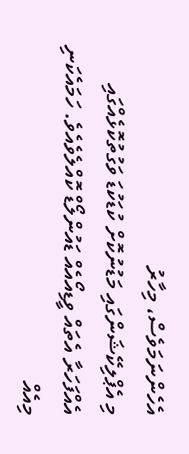އެހެންނަމަވެސް، މިހާރު
މި އެޕްލިކޭޝަންގައި މަޑުނުކޮށް ކުޑަކުޑަ ވަގުތުކޮޅެއްގައި އެއްފަހަރާ އެތައް ވީޑިއޯއެއް ޑައުންލޯޑް ކޮއްލެވެއެވެ. ހަމައެކަނި މިއެއް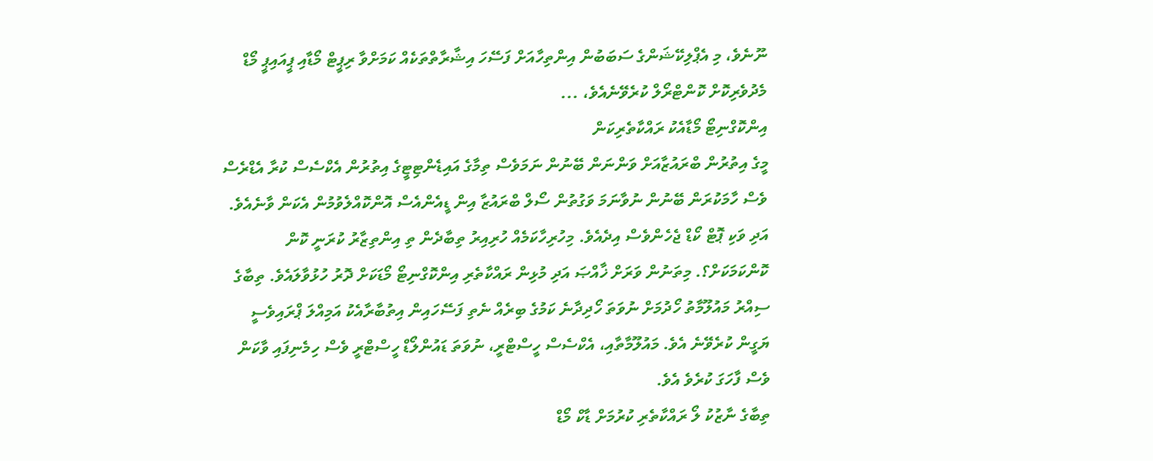ނޫނެވެ، މި އެޕްލިކޭޝަންގެ ސަބަބުން އިންތިހާއަށް ފަސޭހަ އިޝާރާތްތަކެއް ކަމަށްވާ ރިޕީޓް މޯޑާއި ޕީއައިޕީ މޯޑް މެދުވެރިކޮށް ކޮންޓްރޯލް ކުރެވޭނެއެވެ، ...
އިންކޮގްނިޓޯ މޯޑާއެކު ރައްކާތެރިކަން
މީގެ އިތުރުން ބްރައުޒާއަށް ވަންނަން ބޭނުން ނަމަވެސް ތިމާގެ އައިޑެންޓިޓީގެ އިތުރުން އެކްސެސް ކުރާ އެޑްރެސް ވެސް ހާމަކުރަން ބޭނުން ނުވާނަމަ ވަގުތުން ސޯލް ބްރައުޒާ އިން ޑީއެންއެސް އޮންކޮއްލެވުމުން އެކަން ވާނެއެވެ. އަދި ވަކި ޕޮޓް ކޯޑް ޖެހެންވެސް އިދެއެވެ. މިހުރިހާކަމެއް ހުރިއިރު ތިބާދެން ތި އިންތިޒާރު ކުރަނީ ކޮން ކޮންކަމަކަށް؟. މިތަނުން ވަރަށް ޚާއްޞަ އަދި މުޅިން ރައްކާތެރި އިންކޮގްނިޓޯ މޯޑަކަށް ދޮރު ހުޅުވާލައެވެ. ތިބާގެ ސިއްރު މައުލޫމާތު ހޯދުމަށް ނުވަތަ ހޯދިދާނެ ކަމުގެ ބިރެއް ނެތި ފަސޭހައިން އިތުބާރާއެކު އަމިއްލަ ޕްރައިވެސީ ޔަގީން ކުރެވޭނެ އެވެ. މައުލޫމާތާއި، އެކްސެސް ހީސްޓްރީ، ނުވަތަ ޑައުންލޯޑް ހީސްޓްރީ ވެސް ހިމެނިފައި ވާކަން ވެސް ފާހަގަ ކުރެވެ އެވެ.
ތިބާގެ ނާޒުކު ލޯ ރައްކާތެރި ކުރުމަށް ޑާކް މޯޑް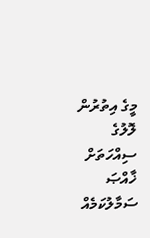މީގެ އިތުރުން ލޮލުގެ ސިއްހަތަށް ޚާއްޞަ ސަމާލުކަމެއް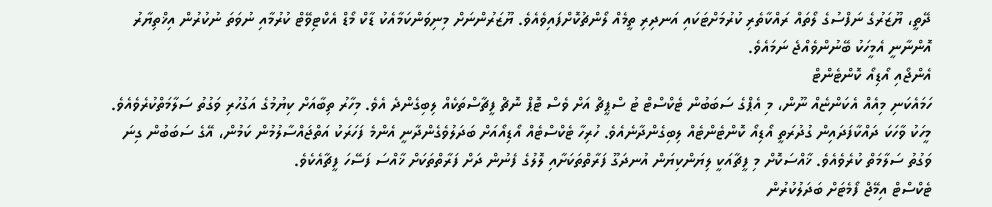ދޭތީ، ޔޫޒަރުގެ ނަފްސުގެ ލޯތައް ރައްކާތެރި ކުރުމަށްޓަކައި އަނދިރި ތީމެއް ލޯންޗުކޮށްފައިވެއެވެ. ޔޫޒަރުންނަށް މިނިވަންކަމާއެކު ޑާކް މޯޑް އެކްޓިވޭޓް ކުރުމާއި ނުވަތަ ނުކުރުން އިޚްތިޔާރު އޮންނާނީ އެމީހަކު ބޭނުންވެއްޖެ ނަމައެވެ.
އެންޖޯއި އޯޑިއޯ ކޮންޓެންޓް
ހަމައެކަނި މިއެއް އެކަންޏެއް ނޫން، މި އެޕްގެ ސަބަބުން ޓެކްސްޓް ޓު ސްޕީޗް އަށް ވެސް ޓޮޕް ނޮޗް ފީޗާސްތަކެއް ލިބިގެންދެ އެވެ. މިހާރު ތިބާއަށް ކިޔުމުގެ އަގުހުރި ވަގުތު ސަލާމަތްކުރެވެއެވެ. މީހަކު ވާހަކަ ދައްކާފަދައިން ގުދުރަތީ އޯޑިއޯ ކޮންޓެންޓެއް ލިބިގެންދާނެއެވެ. ހުރިހާ ޓެކްސްޓެއް އޯޑިއޯއަށް ބަދަލުވެގެންދާނީ އެންމެ ފަހަރަކު އަތްޖައްސާލުމުން ކަމުން، އޭގެ ސަބަބުން ގިނަ ވަގުތު ސަލާމަތް ކުރެވެއެވެ. ޚާއްސަކޮށް މި ފީޗާއަކީ ލިޔަންކިޔަން އުނދަގޫ ފަރާތްތަކަށާއި ލޮލުގެ ފެނުން ދަށް ފަރާތްތަކަށް ޚާއްސަ ފަސޭހަ ފީޗާއެކެވެ.
ޓެކްސްޓް އިމޭޖް ފޯމެޓަށް ބަދަލުކުރުން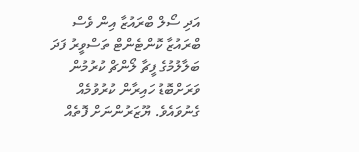އަދި ސޯލް ބްރައުޒާ އިން ވެސް ބްރައުޒާ ކޮންޓެންޓް ތަސްވީރު ފަދަ ބަލާލުމުގެ ފީޗާ ލޯންޗް ކުރުމުން ވަރަށްބޮޑު ހައިރާން ކުރުވުމެއް ގެނުވައެވެ. ޔޫޒަރުންނަށް ފޮތެއް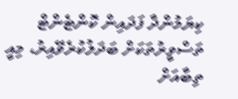ކިޔަމުންދާ ފަދައިން ކޮންޓެންޓް ތަސްވީރުތަކަށް ބަދަލުކުރެވޭއިރު، މިއީ ތިބާއަށް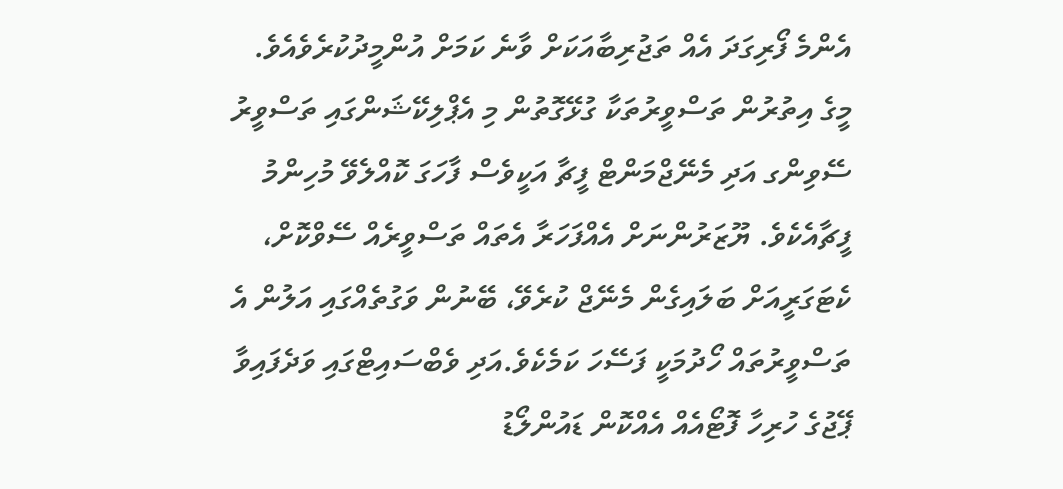އެންމެ ފޯރިގަދަ އެއް ތަޖުރިބާއަކަށް ވާނެ ކަމަށް އުންމީދުކުރެވެއެވެ.
މީގެ އިތުރުން ތަސްވީރުތަކާ ގުޅޭގޮތުން މި އެޕްލިކޭޝަންގައި ތަސްވީރު ސޭވިންގ އަދި މެނޭޖްމަންޓް ފީޗާ އަކީވެސް ފާހަގަ ކޮއްލެވޭ މުހިންމު ފީޗާއެކެވެ. ޔޫޒަރުންނަށް އެއްފަހަރާ އެތައް ތަސްވީރެއް ސޭވްކޮށް، ކެޓަގަރީއަށް ބަލައިގެން މެނޭޖް ކުރެވޭ، ބޭނުން ވަގުތެއްގައި އަލުން އެ ތަސްވީރުތައް ހޯދުމަކީ ފަސޭހަ ކަމެކެވެ.އަދި ވެބްސައިޓްގައި ވަދެފައިވާ ޕޭޖުގެ ހުރިހާ ފޮޓޯއެއް އެއްކޮން ޑައުންލޯޑު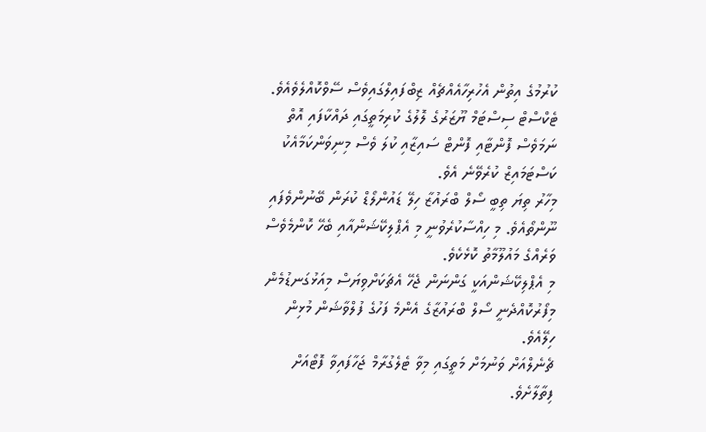ކުރުމުގެ އިތުން އެހުރިހާއެއްޗެއް ޒިބްފައިލްގައިވެސް ސޭވްކޮއްލެވެއެވެ. ޓެކްސްޓް ސިސްޓަމް ޔޫޒަރުގެ ލޮލުގެ ކުރިމަތީގައި ދައްކާފައި އޮތް ނަމަވެސް ފޮންޓާއި ފޮންޓް ސައިޒާއި ކުލަ ވެސް މިނިވަންކަމާއެކު ކަސްޓަމައިޒް ކުރެވޭނެ އެވެ.
މިހާރު ތިޔަ ތިބީ ސޯލް ބްރައުޒާ ހިލޭ ޑައުންލޯޑް ކުރަން ބޭނުންވެފައި ނޫންތޯއެވެ. މި ހިއްސާކުރެވުނީ މި އެޕްލިކޭޝަންއާއި ބެހޭ ކޮންމެވެސް ވަރެއްގެ މައުލޫމާތު ކޮޅެކެވެ.
މި އެޕްލިކޭޝަންއަކީ ގަންނަން ޖެހޭ އެޗަކަށްވިޔަސް މިއަޅުގަނޑުމެން މިފޯރުކޮއްދެނީ ސޯލް ބްރައުޒާގެ އެންމެ ފަހުގެ ފުލްވާޝަން މުޅިން ހިލޭއެވެ.
ޗެނެލްއަށް ވަނުމަށް މަތީގައި މިވާ ޓެލެގުރާމް ޖަހާފައިވާ ފޮޓޯއަށް ފިތާލާށެވެ.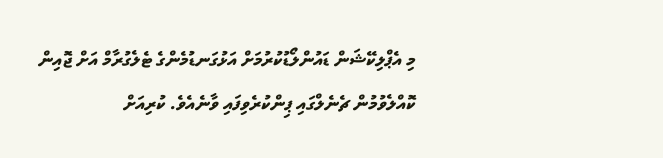މި އެޕްލިކޭޝަން ޑައުންލޯޑުކުރުމަށް އަޅުގަނޑުމެންގެ ޓެލެގުރާމް އަށް ޖޮއިން ކޮއްލެވުމުން ޗެނެލްގައި ޕިންކުރެވިފައި ވާނެއެވެ. ކުރިއަށް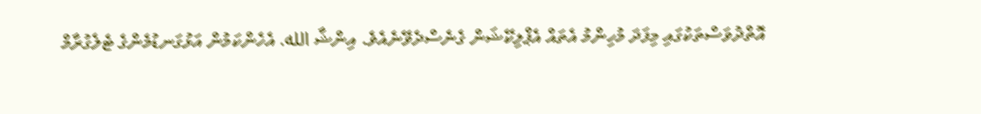އޮތްދުވަސްތަކުގައި މިފަދަ މުހިންމު އެތައް އެޕްލިކޭޝަން ގެނެސްދެވޭނެއެވެ. އިންޝާ الله. އެހެންކަމުން އަޅުގަނޑުމެންގެ ޓެލެގުރާމް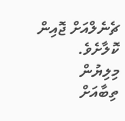ޗެނެލްއަށް ޖޮއިން ކޮލާށެވެ. މިލިޔުން ތިބާއަށް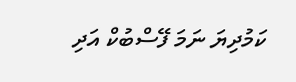ކަމުދިޔަ ނަމަ ފޭސްބުކް އަދި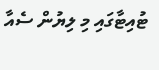ޓުއިޓާގައި މި ލިޔުން ސެއާ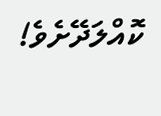ކޮއްލަދޭށެވެ!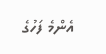އެންމެ ފަހުގެ